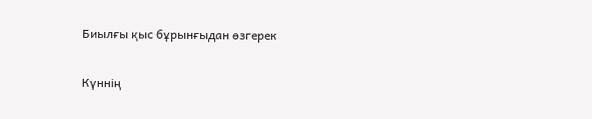Биылғы қыс бұрынғыдан өзгерек

Күннің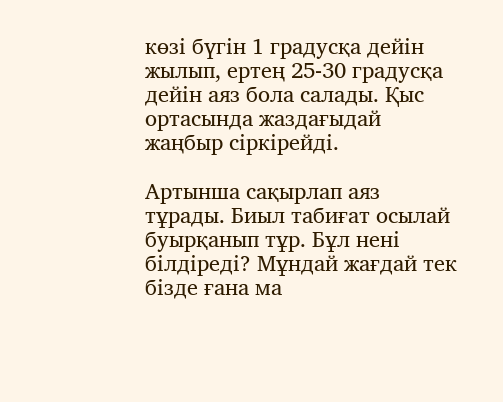көзі бүгін 1 градусқа дейін жылып, ертең 25-30 градусқа дейін аяз бола салады. Қыс ортасында жаздағыдай жаңбыр сіркірейді.

Артынша сақырлап аяз тұрады. Биыл табиғат осылай буырқанып тұр. Бұл нені білдіреді? Мұндай жағдай тек бізде ғана ма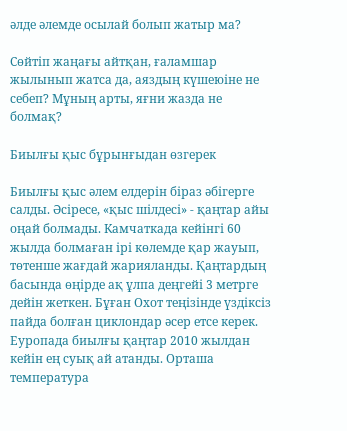әлде әлемде осылай болып жатыр ма?

Сөйтіп жаңағы айтқан, ғаламшар жылынып жатса да, аяздың күшеюіне не себеп? Мұның арты, яғни жазда не болмақ?

Биылғы қыс бұрынғыдан өзгерек

Биылғы қыс әлем елдерін біраз әбігерге салды. Әсіресе, «қыс шілдесі» - қаңтар айы оңай болмады. Камчаткада кейінгі 60 жылда болмаған ірі көлемде қар жауып, төтенше жағдай жарияланды. Қаңтардың басында өңірде ақ ұлпа деңгейі 3 метрге дейін жеткен. Бұған Охот теңізінде үздіксіз пайда болған циклондар әсер етсе керек. Еуропада биылғы қаңтар 2010 жылдан кейін ең суық ай атанды. Орташа температура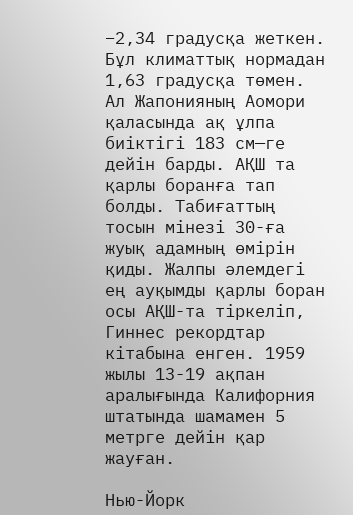–2,34 градусқа жеткен. Бұл климаттық нормадан 1,63 градусқа төмен. Ал Жапонияның Аомори қаласында ақ ұлпа биіктігі 183 см—ге дейін барды. АҚШ та қарлы боранға тап болды. Табиғаттың тосын мінезі 30-ға жуық адамның өмірін қиды. Жалпы әлемдегі ең ауқымды қарлы боран осы АҚШ-та тіркеліп, Гиннес рекордтар кітабына енген. 1959 жылы 13-19 ақпан аралығында Калифорния штатында шамамен 5 метрге дейін қар жауған.

Нью-Йорк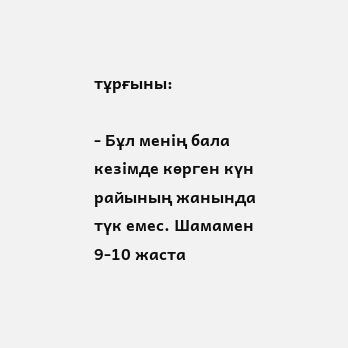тұрғыны:

- Бұл менің бала кезімде көрген күн райының жанында түк емес. Шамамен 9-10 жаста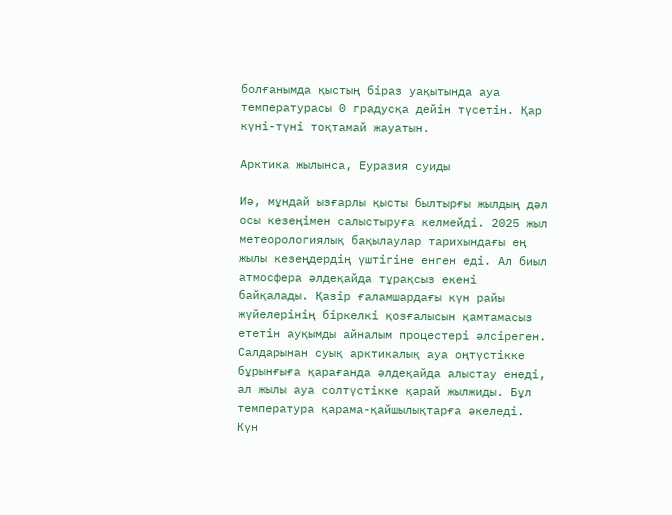болғанымда қыстың біраз уақытында ауа температурасы 0 градусқа дейін түсетін. Қар күні-түні тоқтамай жауатын.

Арктика жылынса, Еуразия суиды

Иә, мұндай ызғарлы қысты былтырғы жылдың дәл осы кезеңімен салыстыруға келмейді. 2025 жыл метеорологиялық бақылаулар тарихындағы ең жылы кезеңдердің үштігіне енген еді. Ал биыл атмосфера әлдеқайда тұрақсыз екені байқалады. Қазір ғаламшардағы күн райы жүйелерінің біркелкі қозғалысын қамтамасыз ететін ауқымды айналым процестері әлсіреген. Салдарынан суық арктикалық ауа оңтүстікке бұрынғыға қарағанда әлдеқайда алыстау енеді, ал жылы ауа солтүстікке қарай жылжиды. Бұл температура қарама-қайшылықтарға әкеледі. Күн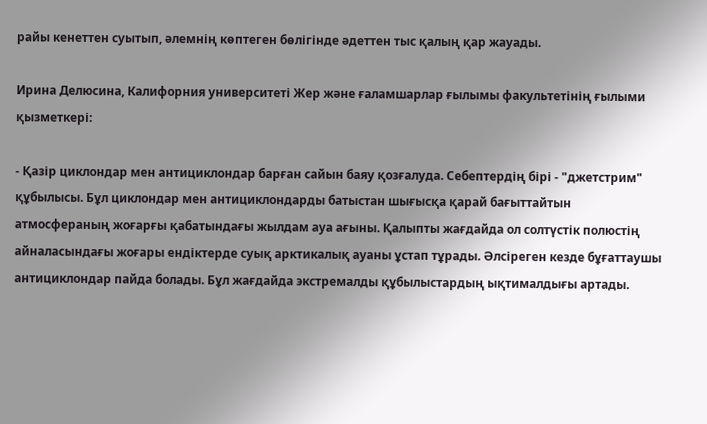райы кенеттен суытып, әлемнің көптеген бөлігінде әдеттен тыс қалың қар жауады.

Ирина Делюсина, Калифорния университеті Жер және ғаламшарлар ғылымы факультетінің ғылыми қызметкері:

- Қазір циклондар мен антициклондар барған сайын баяу қозғалуда. Себептердің бірі - "джетстрим" құбылысы. Бұл циклондар мен антициклондарды батыстан шығысқа қарай бағыттайтын атмосфераның жоғарғы қабатындағы жылдам ауа ағыны. Қалыпты жағдайда ол солтүстік полюстің айналасындағы жоғары ендіктерде суық арктикалық ауаны ұстап тұрады. Әлсіреген кезде бұғаттаушы антициклондар пайда болады. Бұл жағдайда экстремалды құбылыстардың ықтималдығы артады.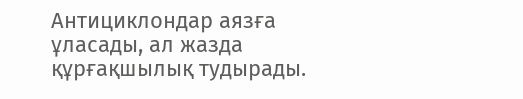Антициклондар аязға ұласады, ал жазда құрғақшылық тудырады.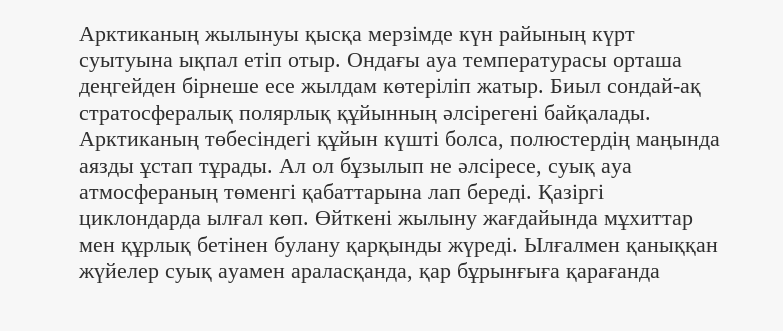Арктиканың жылынуы қысқа мерзімде күн райының күрт суытуына ықпал етіп отыр. Ондағы ауа температурасы орташа деңгейден бірнеше есе жылдам көтеріліп жатыр. Биыл сондай-ақ стратосфералық полярлық құйынның әлсірегені байқалады. Арктиканың төбесіндегі құйын күшті болса, полюстердің маңында аязды ұстап тұрады. Ал ол бұзылып не әлсіресе, суық ауа атмосфераның төменгі қабаттарына лап береді. Қазіргі циклондарда ылғал көп. Өйткені жылыну жағдайында мұхиттар мен құрлық бетінен булану қарқынды жүреді. Ылғалмен қаныққан жүйелер суық ауамен араласқанда, қар бұрынғыға қарағанда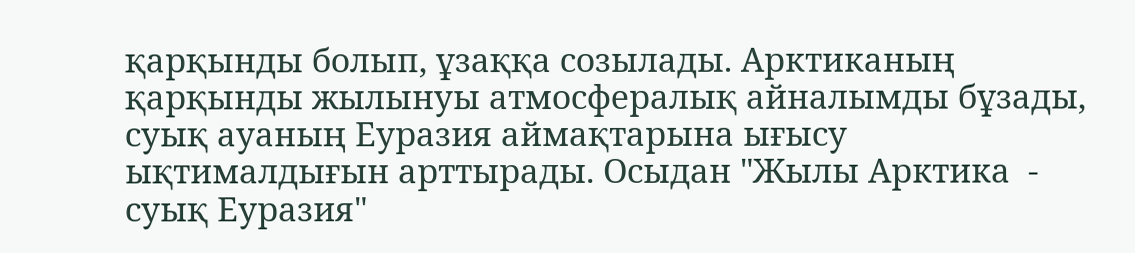қарқынды болып, ұзаққа созылады. Арктиканың қарқынды жылынуы атмосфералық айналымды бұзады, суық ауаның Еуразия аймақтарына ығысу ықтималдығын арттырады. Осыдан "Жылы Арктика  - суық Еуразия"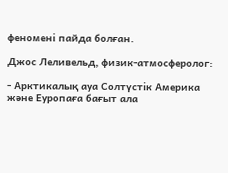феномені пайда болған.

Джос Леливельд, физик-атмосферолог:

- Арктикалық ауа Солтүстік Америка және Еуропаға бағыт ала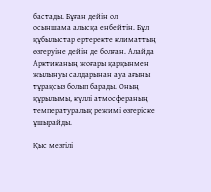бастады. Бұған дейін ол осыншама алысқа енбейтін. Бұл құбылыстар ертеректе климаттың өзгеруіне дейін де болған. Алайда Арктиканың жоғары қарқынмен жылынуы салдарынан ауа ағыны тұрақсыз болып барады. Оның құрылымы, күллі атмосфераның температуралық режимі өзгеріске ұшырайды.

Қыс мезгілі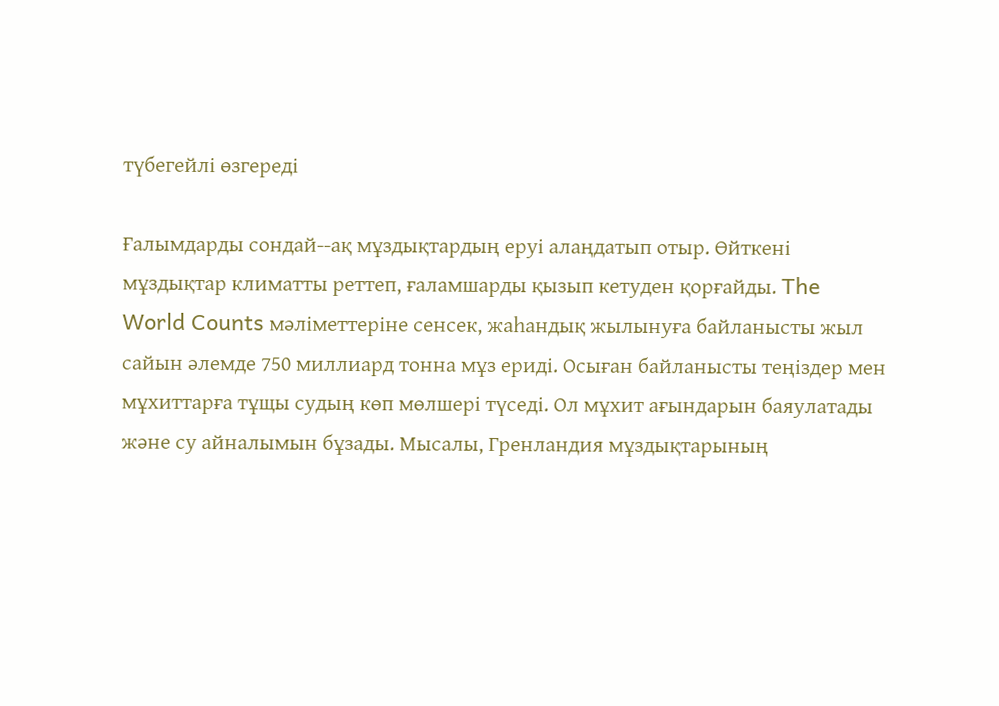түбегейлі өзгереді

Ғалымдарды сондай--ақ мұздықтардың еруі алаңдатып отыр. Өйткені мұздықтар климатты реттеп, ғаламшарды қызып кетуден қорғайды. The World Counts мәліметтеріне сенсек, жаһандық жылынуға байланысты жыл сайын әлемде 750 миллиард тонна мұз ериді. Осыған байланысты теңіздер мен мұхиттарға тұщы судың көп мөлшері түседі. Ол мұхит ағындарын баяулатады және су айналымын бұзады. Мысалы, Гренландия мұздықтарының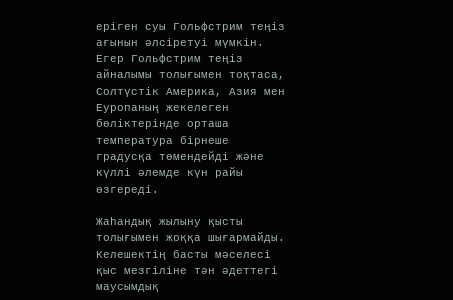еріген суы Гольфстрим теңіз ағынын әлсіретуі мүмкін. Егер Гольфстрим теңіз айналымы толығымен тоқтаса, Солтүстік Америка, Азия мен Еуропаның жекелеген бөліктерінде орташа температура бірнеше градусқа төмендейді және күллі әлемде күн райы өзгереді.

Жаһандық жылыну қысты толығымен жоққа шығармайды. Келешектің басты мәселесі қыс мезгіліне тән әдеттегі маусымдық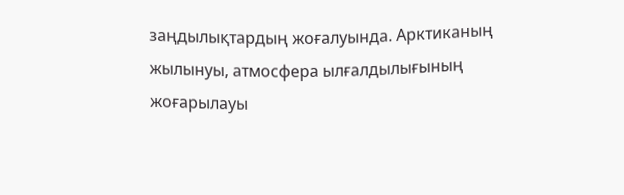заңдылықтардың жоғалуында. Арктиканың жылынуы, атмосфера ылғалдылығының жоғарылауы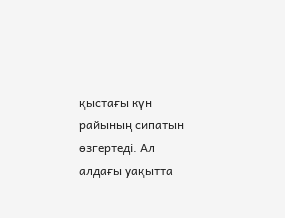қыстағы күн райының сипатын өзгертеді. Ал алдағы уақытта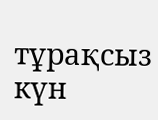тұрақсыз күн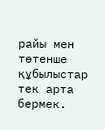райы мен төтенше құбылыстар тек арта бермек.